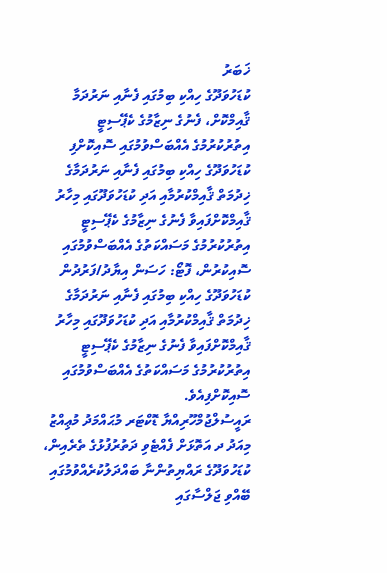ޚަބަރު
ކުޑަހުވަދޫގެ ހިއްކި ބިމުގައި ފެނާއި ނަރުދަމާ ޤާއިމްކޮށް، ފެނުގެ ނިޒާމުގެ ކެޕޭސިޓީ އިތުރުކުރުމުގެ އެއްބަސްވުމުގައި ސޮއިކޮށްފި
ކުޑަހުވަދޫގެ ހިއްކި ބިމުގައި ފެނާއި ނަރުދަމާގެ ޚިދުމަތް ޤާއިމްކުރުމާއި އަދި ކުޑަހުވަދޫގައި މިހާރު ޤާއިމްކޮށްފައިވާ ފެނުގެ ނިޒާމުގެ ކެޕޭސިޓީ އިތުރުކުރުމުގެ މަސައްކަތުގެ އެއްބަސްވުމުގައި ސޮއިކުރުން، ފޮޓޯ: ހަސަން އިޔާދު/ފަރުދުން
ކުޑަހުވަދޫގެ ހިއްކި ބިމުގައި ފެނާއި ނަރުދަމާގެ ޚިދުމަތް ޤާއިމްކުރުމާއި އަދި ކުޑަހުވަދޫގައި މިހާރު ޤާއިމްކޮށްފައިވާ ފެނުގެ ނިޒާމުގެ ކެޕޭސިޓީ އިތުރުކުރުމުގެ މަސައްކަތުގެ އެއްބަސްވުމުގައި ސޮއިކޮށްފިއެވެ.
ރައީސުލްޖުމްހޫރިއްޔާ ޑޮކްޓަރ މުޙައްމަދު މުޢިއްޒު މިއަދު ދ އަތޮޅަށް ފެއްޓެވި ދަތުރުފުޅުގެ ތެރެއިން، ކުޑަހުވަދޫގެ ރައްޔިތުންނާ ބައްދަލުކުރެއްވުމުގައި ބޭއްވި ޖަލްސާގައި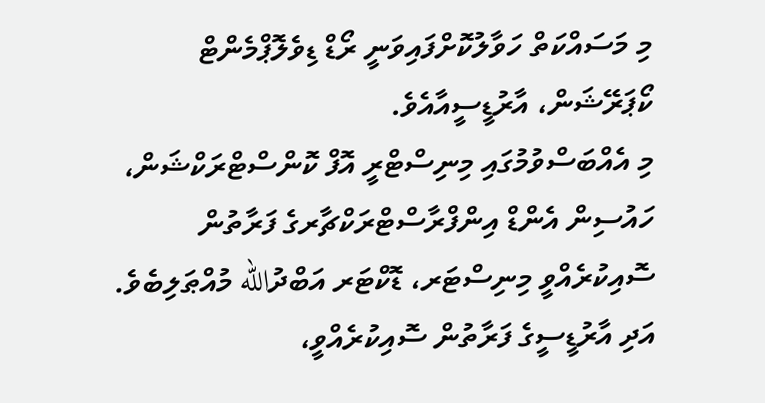މި މަސައްކަތް ހަވާލުކޮށްފައިވަނީ ރޯޑް ޑިވެލޮޕްމެންޓް ކޯޕަރޭޝަން، އާރުޑީސީއާއެވެ.
މި އެއްބަސްވުމުގައި މިނިސްޓްރީ އޮފް ކޮންސްޓްރަކްޝަން، ހައުސިން އެންޑް އިންފްރާސްޓްރަކްޗާރގެ ފަރާތުން ސޮއިކުރެއްވީ މިނިސްޓަރ، ޑޮކްޓަރ އަބްދުالله މުއްޠަލިބެވެ. އަދި އާރުޑީސީގެ ފަރާތުން ސޮއިކުރެއްވީ،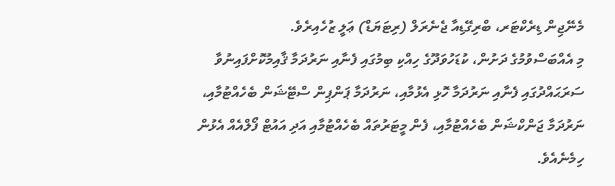މެނޭޖިން ޑިރެކްޓަރ، ބްރިގޭޑިއާ ޖެނެރަލް (ރިޓަޔަޑް) ޢަލީ ޒުހެއިރެވެ.
މި އެއްބަސްވުމުގެ ދަށުން، ކުޑަހުވަދޫގެ ހިއްކި ބިމުގައި ފެނާއި ނަރުދަމާ ޤާއިމުކޮށްފައިނުވާ ސަރަޙައްދުގައި ފެނާއި ނަރުދަމާ ހޮޅި އެޅުމާއި، ނަރުދަމާ ޕަންޕިން ސްޓޭޝަން ބެހެއްޓުމާއި، ނަރުދަމާ ޖަންކްޝަން ބެހެއްޓުމާއި، ފެން މީޓަރުތައް ބެހެއްޓުމާއި އަދި އައުޓް ފޯލްއެއް އެޅުން ހިމެނެއެވެ.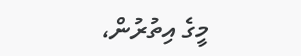މީގެ އިތުރުން،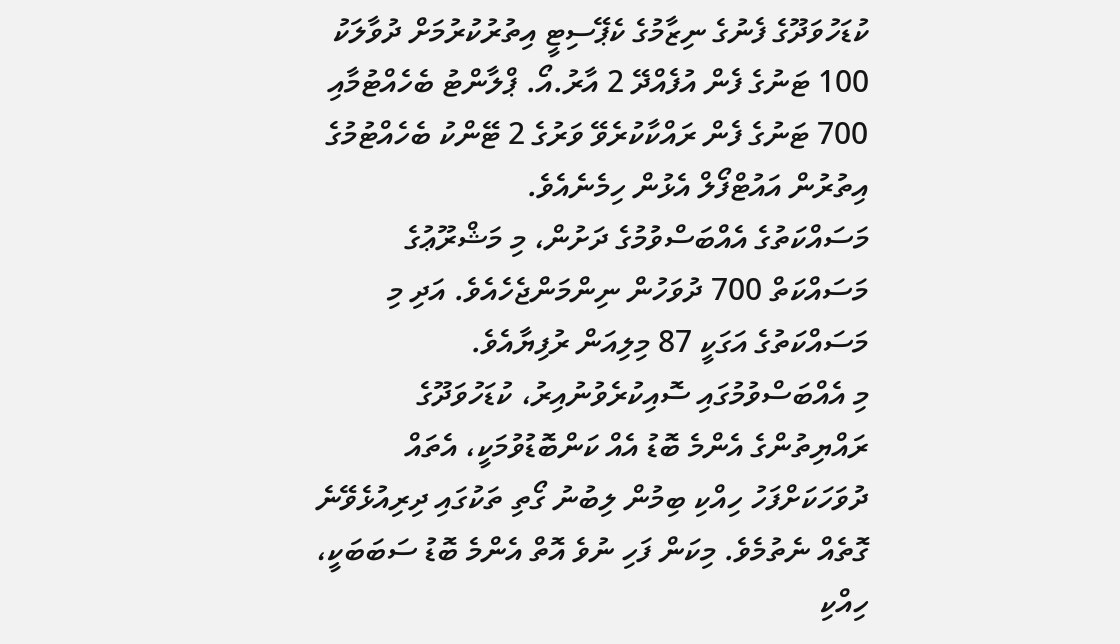ކުޑަހުވަދޫގެ ފެނުގެ ނިޒާމުގެ ކެޕޭސިޓީ އިތުރުކުރުމަށް ދުވާލަކު 100 ޓަނުގެ ފެން އުފެއްދޭ 2 އާރު.އޯ. ޕްލާންޓު ބެހެއްޓުމާއި 700 ޓަނުގެ ފެން ރައްކާކުރެވޭ ވަރުގެ 2 ޓޭންކު ބެހެއްޓުމުގެ އިތުރުން އައުޓްފޯލް އެޅުން ހިމެނެއެވެ.
މަސައްކަތުގެ އެއްބަސްވުމުގެ ދަށުން، މި މަޝްރޫޢުގެ މަސައްކަތް 700 ދުވަހުން ނިންމަންޖެހެއެވެ. އަދި މި މަސައްކަތުގެ އަގަކީ 87 މިލިއަން ރުފިޔާއެވެ.
މި އެއްބަސްވުމުގައި ސޮއިކުރެވުނުއިރު، ކުޑަހުވަދޫގެ ރައްޔިތުންގެ އެންމެ ބޮޑު އެއް ކަންބޮޑުވުމަކީ، އެތައް ދުވަހަކަށްފަހު ހިއްކި ބިމުން ލިބުނު ގޯތި ތަކުގައި ދިރިއުޅެވޭނެ ގޮތެއް ނެތުމެވެ. މިކަން ފަހި ނުވެ އޮތް އެންމެ ބޮޑު ސަބަބަކީ، ހިއްކި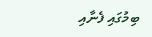ބިމުގައި ފެނާއި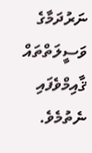ނަރުދަމާގެ ވަސީލަތްތައް ޤާއިމްވެފައި ނެތުމެވެ.